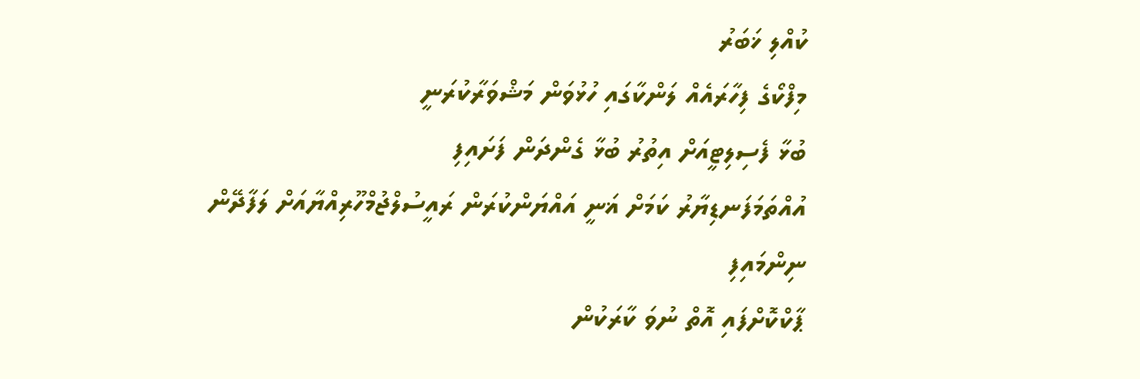ކުއްލި ޚަބަރު
މިފްކޯގެ ފިހާރައެއް ލަންކާގައި ހުޅުވަން މަޝްވަރާކުރަނީ
ބުޅާ ފެސިލިޓީއަށް އިތުރު ބުޅާ ގެންދަން ފަށައިފި
އުއްތަމަފަނޑިޔާރު ކަމަށް ޣަނީ އައްޔަންކުރަން ރައީސުލްޖުމްހޫރިއްޔާއަށް ލަފާދޭން ނިންމައިފި
ޕާކްކޮށްފައި އޮތް ނުވަ ކާރަކުން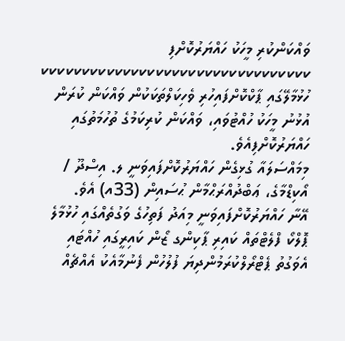ވައްކަންކުރި މީހަކު ހައްޔަރުކޮށްފި
ކކކކކކކކކކކކކކކކކކކކކކކކކކކކކކކކކ
ހުޅުމާލޭގައި ޕާކްކޮށްފައިހުރި ވެހިކަލްތަކަކުން ވައްކަން ކުރަން އުޅުނު މީހަކު ހުއްޓުވައި، ވައްކަން ކުރިކަމުގެ ތުހުމަތުގައި ހައްޔަރުކޮށްފިއެވެ.
މިމައްސަލައާ ގުޅިގެން ހައްޔަރުކޮށްފައިވަނީ ލ. އިސްދޫ / އޯކިޑްމާގެ، ޢަބްދުއްރަޙްމާން ޙުސައިން (33އ) އެވެ.
އޭނާ ހައްޔަރުކޮށްފައިވަނީ މިއަދު ފަތިހުގެ ވަގުތެއްގައި ހުޅުމާލެ ޕޮލްކޯ ފްލެޓްތައް ކައިރި ޕާކިންގ ޒޯން ކައިރީގައި ހުއްޓައި އެވަގުތު ޕެޓްރޯލްކުރަމުންދިޔަ ފުލުހުން ފެނުމާއެކު އެއްޗެއް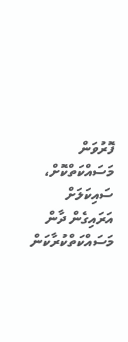ފޮރުވަން މަސައްކަތްކޮށް، ސައިކަލަށް އަރައިގެން ދާން މަސައްކަތްކުރާކަން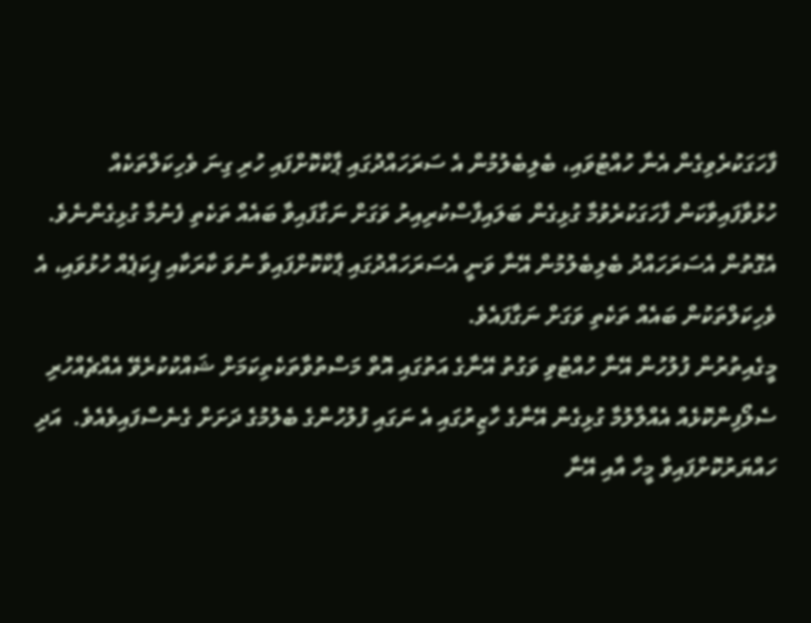ފާހަގަކުރެވިގެން އެނާ ހުއްޓުވައި، ބެލިބެލުމުން އެ ސަރަހައްދުގައި ޕާކްކޮށްފައި ހުރި ގިނަ ވެހިކަލްތަކެއް ހުޅުވާފައިވާކަން ފާހަގަކުރެވުމާ ގުޅިގެން ބަލައިފާސްކުރިއިރު ވަގަށް ނަގާފައިވާ ބައެއް ތަކެތި ފެނުމާ ގުޅިގެންނެވެ.
އެގޮތުން އެސަރަހައްދު ބެލިބެލުމުން އޭނާ ވަނީ އެސަރަހައްދުގައި ޕާކްކޮށްފައިވާ ނުވަ ކާރަކާއި ޕިކަޕެއް ހުޅުވައި، އެ ވެހިކަލްތަކުން ބައެއް ތަކެތި ވަގަށް ނަގާފައެވެ.
މީގެއިތުރުން ފުލުހުން އޭނާ ހުއްޓުވި ވަގުތު އޭނާގެ އަތުގައި އޮތް މަސްތުވާތަކެތިކަމަށް ޝައްކުކުރެވޭ އެއްޗެއްހުރި ސެލޯފިންކޮޅެއް އެއްލާލުމާ ގުޅިގެން އޭނާގެ ހާޒިރުގައި އެ ނަގައި ފުލުހުންގެ ބެލުމުގެ ދަށަށް ގެނެސްފައިވެއެވެ.  އަދި ހައްޔަރުކޮށްފައިވާ މީހާ އާއި އޭނާ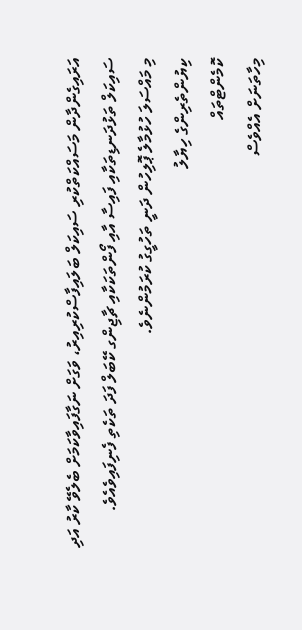އަރައިގެންދާން މަސައްކަތްކުރި ސައިކަލް ބަލައިފާސްކުރިއިރު، ވަގަށް ނަގާފައިވާކަމަށް ބެލެވޭ ކާރު އަދި ސައިކަލް ތަޅުދަނޑިތަކާއި ފައިސާ އާއި ފޯންތަކަކާއި ޗާޖިންގ ކޭބަލް ފަދަ ތަކެތި ފެނިފައިވެއެވެ.
މި މައްސަލަ ހުޅުމާލެ ޕޮލިހުން ދަނީ ތަހުގީގު ކުރަމުންނެވެ.
ކިޔުންތެރިންގެ ހިޔާލު
ކޮމެންޓްތައް
މިހާތަނަށް އެއްވެސް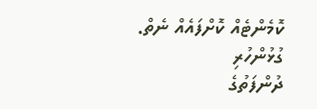ކޮމެންޓެއް ކޮށްފައެއް ނެތް.
ގުޅުންހުރި
ދުންފަތުގެ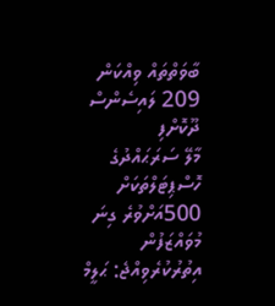ބާވަތްތައް ވިއްކަން 209 ލައިސެންސް ދޫކޮށްފި
މާލޭ ސަރަޙައްދުގެ ހޮސްޕިޓަލްތަކަށް 500އަށްވުރެ ގިނަ މުވައްޒަފުން އިތުރުކުރެވިއްޖެ: ޙަލީމް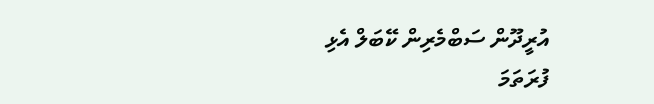އުރީދޫން ސަބްމެރިން ކޭބަލް އެޅި ފުރަތަމަ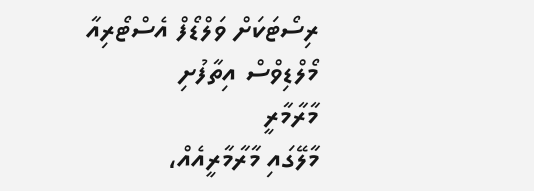ރިސޯޓަކަށް ވަލްޑޯފް އެސްޓޯރިއާ މޯލްޑިވްސް އިތާފުށި
މާރާމާރީ
މާލޭގައި މާރާމާރީއެއް،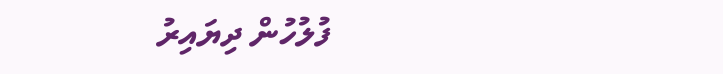ފުލުހުން ދިޔައިރު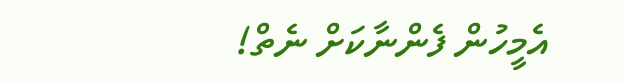އެމީހުން ފެންނާކަށް ނެތް!